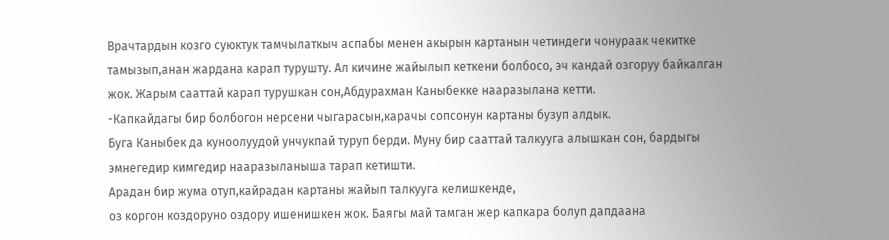Врачтардын козго суюктук тамчылаткыч аспабы менен акырын картанын четиндеги чонураак чекитке тамызып,анан жардана карап турушту. Ал кичине жайылып кеткени болбосо, эч кандай озгоруу байкалган жок. Жарым сааттай карап турушкан сон,Абдурахман Каныбекке нааразылана кетти.
-Капкайдагы бир болбогон нерсени чыгарасын,карачы сопсонун картаны бузуп алдык.
Буга Каныбек да куноолуудой унчукпай туруп берди. Муну бир сааттай талкууга алышкан сон, бардыгы эмнегедир кимгедир нааразыланыша тарап кетишти.
Арадан бир жума отуп,кайрадан картаны жайып талкууга келишкенде,
оз коргон коздоруно оздору ишенишкен жок. Баягы май тамган жер капкара болуп дапдаана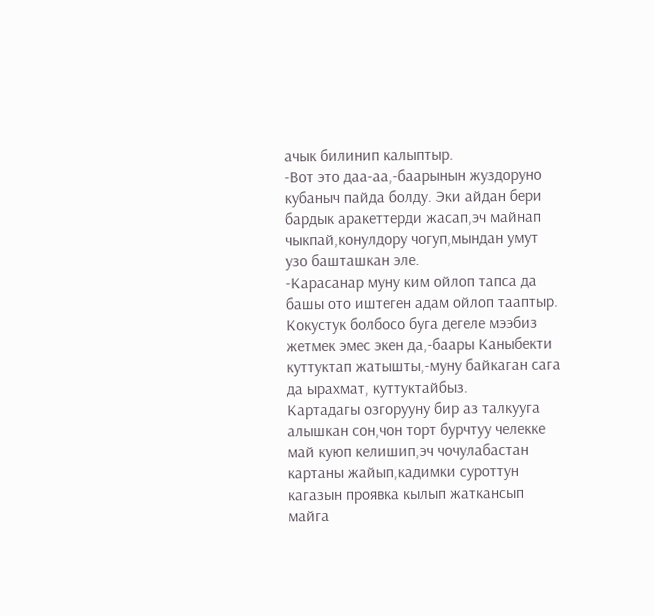ачык билинип калыптыр.
-Вот это даа-аа,-баарынын жуздоруно кубаныч пайда болду. Эки айдан бери бардык аракеттерди жасап,эч майнап чыкпай,конулдору чогуп,мындан умут узо башташкан эле.
-Карасанар муну ким ойлоп тапса да башы ото иштеген адам ойлоп тааптыр. Кокустук болбосо буга дегеле мээбиз жетмек эмес экен да,-баары Каныбекти куттуктап жатышты,-муну байкаган сага да ырахмат, куттуктайбыз.
Картадагы озгорууну бир аз талкууга алышкан сон,чон торт бурчтуу челекке май куюп келишип,эч чочулабастан картаны жайып,кадимки суроттун кагазын проявка кылып жаткансып майга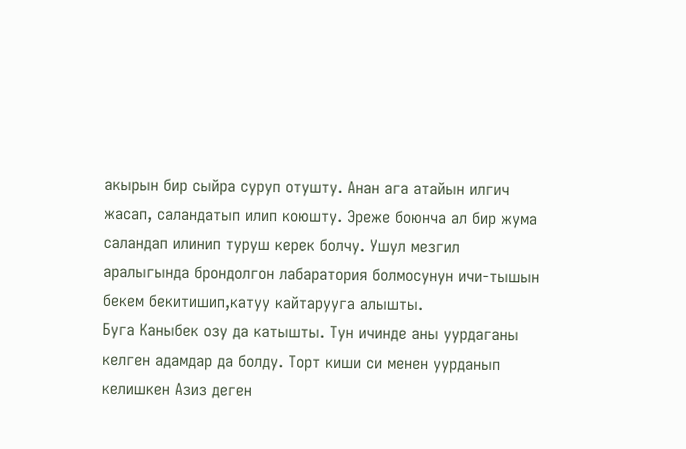акырын бир сыйра суруп отушту. Анан ага атайын илгич жасап, саландатып илип коюшту. Эреже боюнча ал бир жума саландап илинип туруш керек болчу. Ушул мезгил аралыгында брондолгон лабаратория болмосунун ичи-тышын бекем бекитишип,катуу кайтарууга алышты.
Буга Каныбек озу да катышты. Тун ичинде аны уурдаганы келген адамдар да болду. Торт киши си менен уурданып келишкен Азиз деген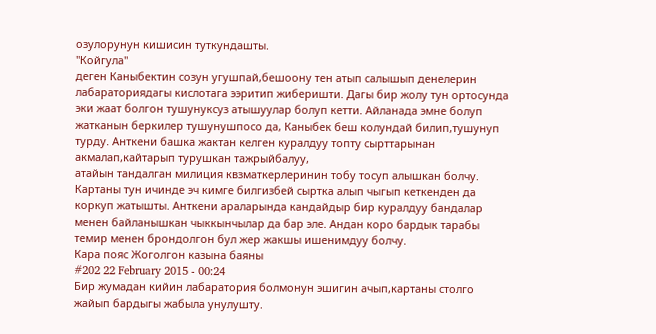озулорунун кишисин туткундашты.
"Койгула"
деген Каныбектин созун угушпай,бешоону тен атып салышып денелерин лабараториядагы кислотага ээритип жиберишти. Дагы бир жолу тун ортосунда эки жаат болгон тушунуксуз атышуулар болуп кетти. Айланада эмне болуп жатканын беркилер тушунушпосо да, Каныбек беш колундай билип,тушунуп турду. Анткени башка жактан келген куралдуу топту сырттарынан акмалап,кайтарып турушкан тажрыйбалуу,
атайын тандалган милиция квзматкерлеринин тобу тосуп алышкан болчу. Картаны тун ичинде эч кимге билгизбей сыртка алып чыгып кеткенден да коркуп жатышты. Анткени араларында кандайдыр бир куралдуу бандалар менен байланышкан чыккынчылар да бар эле. Андан коро бардык тарабы темир менен брондолгон бул жер жакшы ишенимдуу болчу.
Кара пояс Жоголгон казына баяны
#202 22 February 2015 - 00:24
Бир жумадан кийин лабаратория болмонун эшигин ачып,картаны столго жайып бардыгы жабыла унулушту.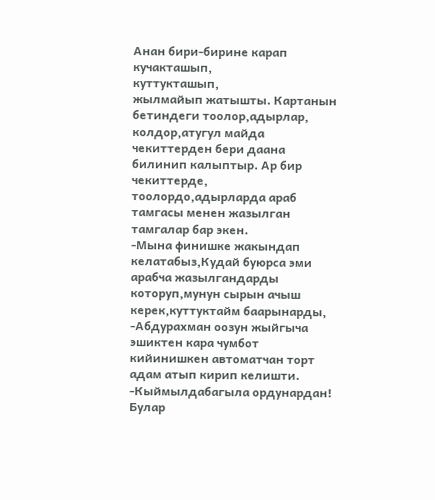Анан бири-бирине карап кучакташып,
куттукташып,
жылмайып жатышты. Картанын бетиндеги тоолор,адырлар,
колдор,атугул майда чекиттерден бери даана билинип калыптыр. Ар бир чекиттерде,
тоолордо,адырларда араб тамгасы менен жазылган тамгалар бар экен.
-Мына финишке жакындап келатабыз,Кудай буюрса эми арабча жазылгандарды которуп,мунун сырын ачыш керек,куттуктайм баарынарды, -Абдурахман оозун жыйгыча эшиктен кара чумбот кийинишкен автоматчан торт адам атып кирип келишти.
-Кыймылдабагыла ордунардан!
Булар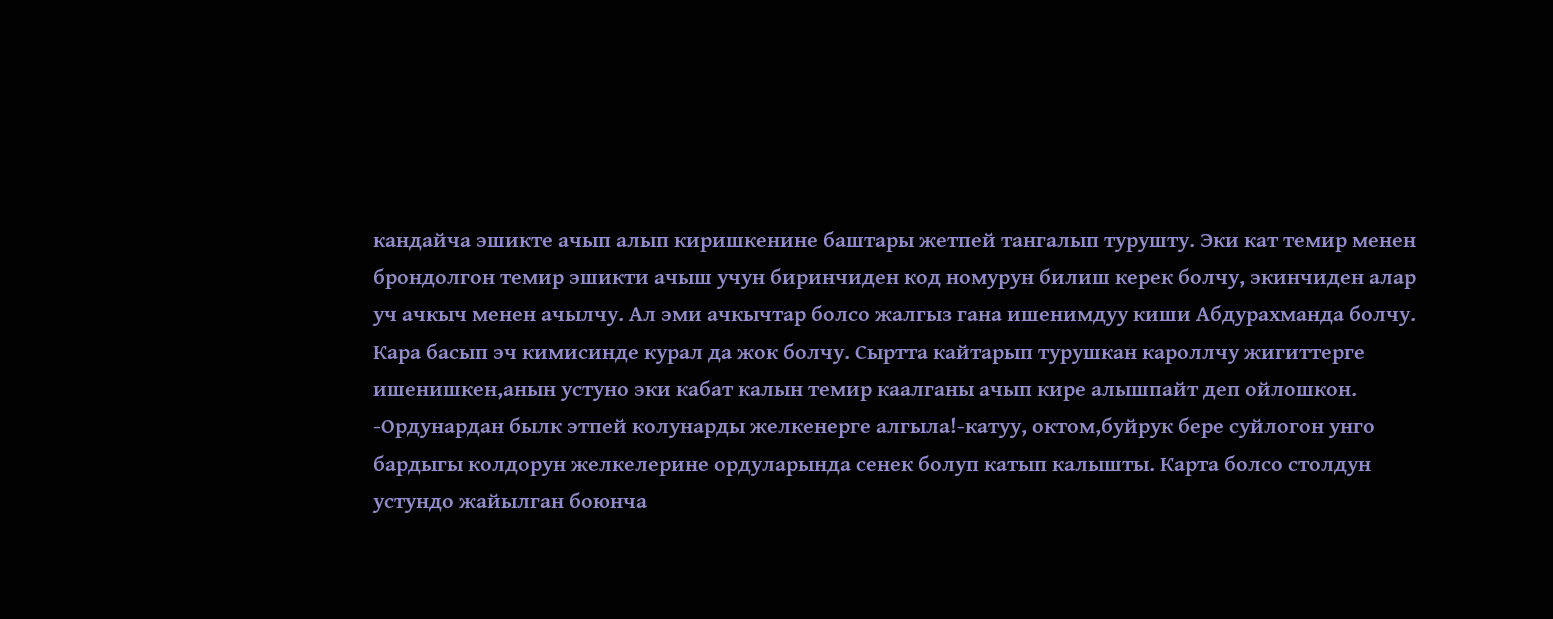кандайча эшикте ачып алып киришкенине баштары жетпей тангалып турушту. Эки кат темир менен брондолгон темир эшикти ачыш учун биринчиден код номурун билиш керек болчу, экинчиден алар уч ачкыч менен ачылчу. Ал эми ачкычтар болсо жалгыз гана ишенимдуу киши Абдурахманда болчу.
Кара басып эч кимисинде курал да жок болчу. Сыртта кайтарып турушкан кароллчу жигиттерге ишенишкен,анын устуно эки кабат калын темир каалганы ачып кире алышпайт деп ойлошкон.
-Ордунардан былк этпей колунарды желкенерге алгыла!-катуу, октом,буйрук бере суйлогон унго бардыгы колдорун желкелерине ордуларында сенек болуп катып калышты. Карта болсо столдун устундо жайылган боюнча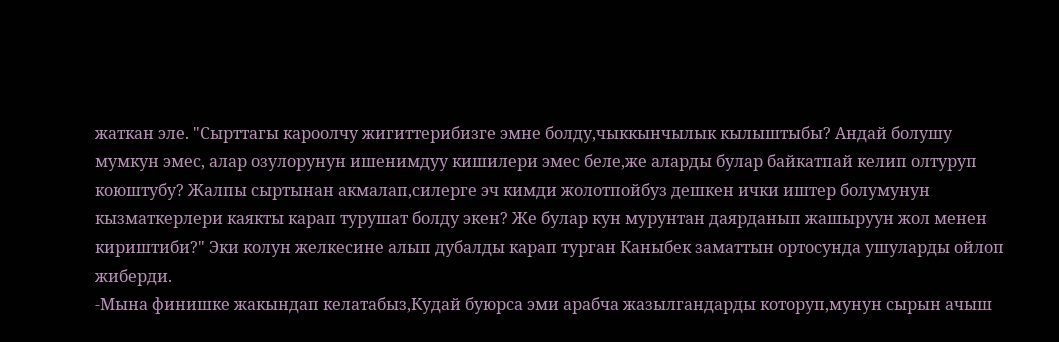жаткан эле. "Сырттагы кароолчу жигиттерибизге эмне болду,чыккынчылык кылыштыбы? Андай болушу мумкун эмес, алар озулорунун ишенимдуу кишилери эмес беле,же аларды булар байкатпай келип олтуруп коюштубу? Жалпы сыртынан акмалап,силерге эч кимди жолотпойбуз дешкен ички иштер болумунун кызматкерлери каякты карап турушат болду экен? Же булар кун мурунтан даярданып жашыруун жол менен кириштиби?" Эки колун желкесине алып дубалды карап турган Каныбек заматтын ортосунда ушуларды ойлоп жиберди.
-Мына финишке жакындап келатабыз,Кудай буюрса эми арабча жазылгандарды которуп,мунун сырын ачыш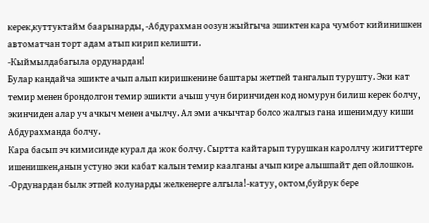керек,куттуктайм баарынарды, -Абдурахман оозун жыйгыча эшиктен кара чумбот кийинишкен автоматчан торт адам атып кирип келишти.
-Кыймылдабагыла ордунардан!
Булар кандайча эшикте ачып алып киришкенине баштары жетпей тангалып турушту. Эки кат темир менен брондолгон темир эшикти ачыш учун биринчиден код номурун билиш керек болчу, экинчиден алар уч ачкыч менен ачылчу. Ал эми ачкычтар болсо жалгыз гана ишенимдуу киши Абдурахманда болчу.
Кара басып эч кимисинде курал да жок болчу. Сыртта кайтарып турушкан кароллчу жигиттерге ишенишкен,анын устуно эки кабат калын темир каалганы ачып кире алышпайт деп ойлошкон.
-Ордунардан былк этпей колунарды желкенерге алгыла!-катуу, октом,буйрук бере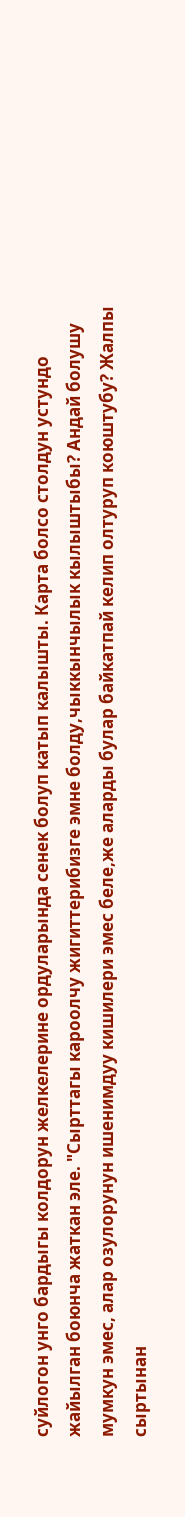суйлогон унго бардыгы колдорун желкелерине ордуларында сенек болуп катып калышты. Карта болсо столдун устундо жайылган боюнча жаткан эле. "Сырттагы кароолчу жигиттерибизге эмне болду,чыккынчылык кылыштыбы? Андай болушу мумкун эмес, алар озулорунун ишенимдуу кишилери эмес беле,же аларды булар байкатпай келип олтуруп коюштубу? Жалпы сыртынан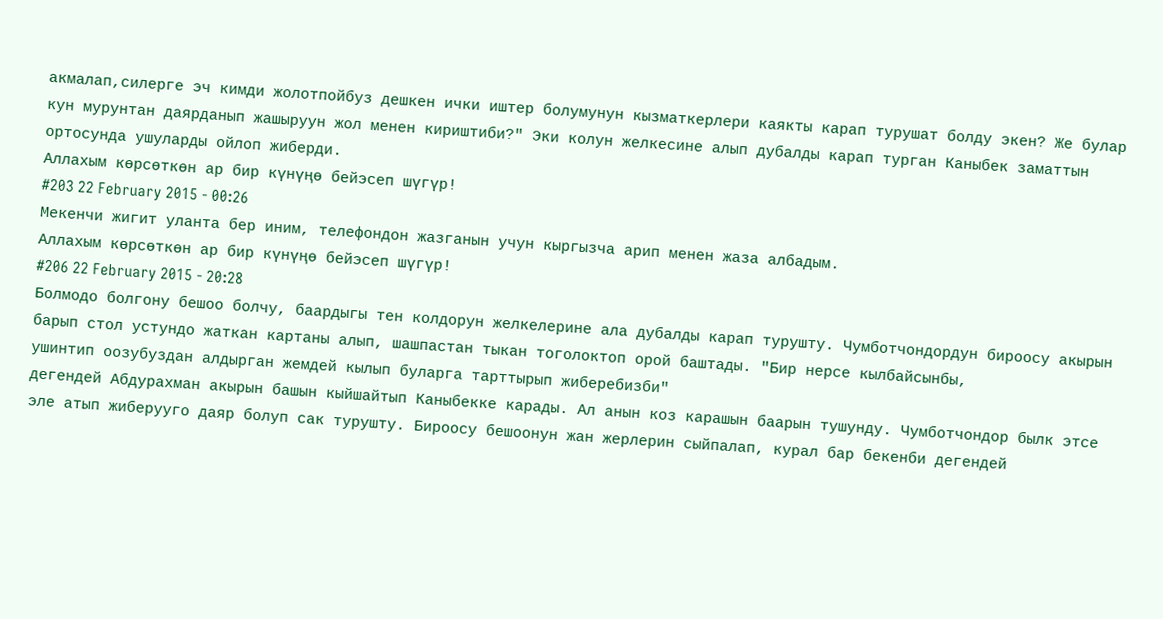акмалап,силерге эч кимди жолотпойбуз дешкен ички иштер болумунун кызматкерлери каякты карап турушат болду экен? Же булар кун мурунтан даярданып жашыруун жол менен кириштиби?" Эки колун желкесине алып дубалды карап турган Каныбек заматтын ортосунда ушуларды ойлоп жиберди.
Аллахым көрсөткөн ар бир күнүңө бейэсеп шүгүр!
#203 22 February 2015 - 00:26
Мекенчи жигит уланта бер иним, телефондон жазганын учун кыргызча арип менен жаза албадым.
Аллахым көрсөткөн ар бир күнүңө бейэсеп шүгүр!
#206 22 February 2015 - 20:28
Болмодо болгону бешоо болчу, баардыгы тен колдорун желкелерине ала дубалды карап турушту. Чумботчондордун бироосу акырын барып стол устундо жаткан картаны алып, шашпастан тыкан тоголоктоп орой баштады. "Бир нерсе кылбайсынбы,
ушинтип оозубуздан алдырган жемдей кылып буларга тарттырып жиберебизби"
дегендей Абдурахман акырын башын кыйшайтып Каныбекке карады. Ал анын коз карашын баарын тушунду. Чумботчондор былк этсе эле атып жиберууго даяр болуп сак турушту. Бироосу бешоонун жан жерлерин сыйпалап, курал бар бекенби дегендей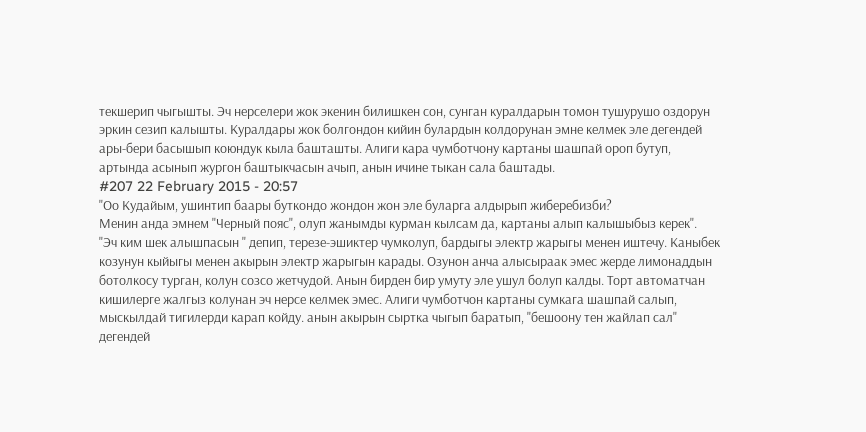текшерип чыгышты. Эч нерселери жок экенин билишкен сон, сунган куралдарын томон тушурушо оздорун эркин сезип калышты. Куралдары жок болгондон кийин булардын колдорунан эмне келмек эле дегендей ары-бери басышып коюндук кыла башташты. Алиги кара чумботчону картаны шашпай ороп бутуп, артында асынып жургон баштыкчасын ачып, анын ичине тыкан сала баштады.
#207 22 February 2015 - 20:57
"Оо Кудайым, ушинтип баары буткондо жондон жон эле буларга алдырып жиберебизби?
Менин анда эмнем "Черный пояс", олуп жанымды курман кылсам да, картаны алып калышыбыз керек".
"Эч ким шек алышпасын " депип, терезе-эшиктер чумколуп, бардыгы электр жарыгы менен иштечу. Каныбек козунун кыйыгы менен акырын электр жарыгын карады. Озунон анча алысыраак эмес жерде лимонаддын ботолкосу турган, колун созсо жетчудой. Анын бирден бир умуту эле ушул болуп калды. Торт автоматчан кишилерге жалгыз колунан эч нерсе келмек эмес. Алиги чумботчон картаны сумкага шашпай салып, мыскылдай тигилерди карап койду. анын акырын сыртка чыгып баратып, "бешоону тен жайлап сал" дегендей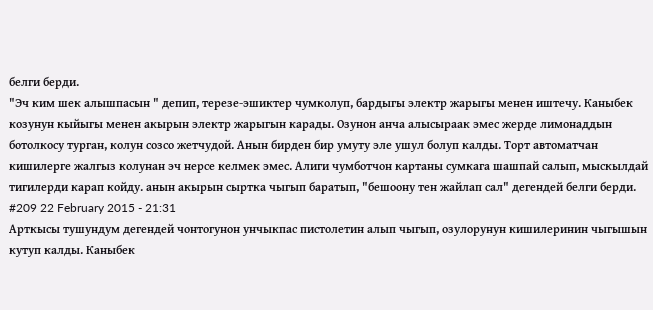белги берди.
"Эч ким шек алышпасын " депип, терезе-эшиктер чумколуп, бардыгы электр жарыгы менен иштечу. Каныбек козунун кыйыгы менен акырын электр жарыгын карады. Озунон анча алысыраак эмес жерде лимонаддын ботолкосу турган, колун созсо жетчудой. Анын бирден бир умуту эле ушул болуп калды. Торт автоматчан кишилерге жалгыз колунан эч нерсе келмек эмес. Алиги чумботчон картаны сумкага шашпай салып, мыскылдай тигилерди карап койду. анын акырын сыртка чыгып баратып, "бешоону тен жайлап сал" дегендей белги берди.
#209 22 February 2015 - 21:31
Арткысы тушундум дегендей чонтогунон унчыкпас пистолетин алып чыгып, озулорунун кишилеринин чыгышын кутуп калды. Каныбек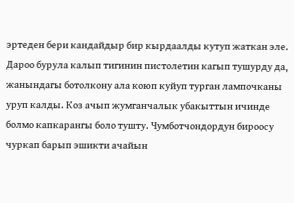эртеден бери кандайдыр бир кырдаалды кутуп жаткан эле. Дароо бурула калып тигинин пистолетин кагып тушурду да, жанындагы ботолкону ала коюп куйуп турган лампочканы уруп калды. Коз ачып жумганчалык убакыттын ичинде болмо капкарангы боло тушту. Чумботчондордун бироосу чуркап барып эшикти ачайын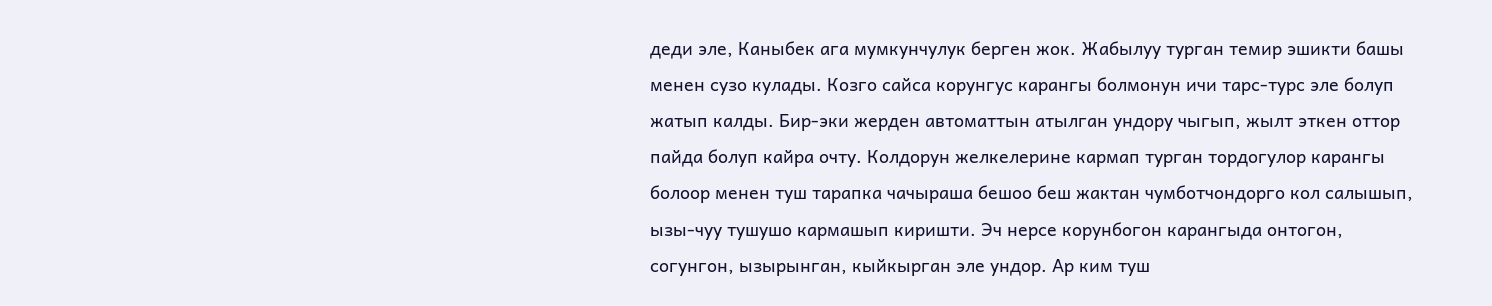деди эле, Каныбек ага мумкунчулук берген жок. Жабылуу турган темир эшикти башы менен сузо кулады. Козго сайса корунгус карангы болмонун ичи тарс-турс эле болуп жатып калды. Бир-эки жерден автоматтын атылган ундору чыгып, жылт эткен оттор пайда болуп кайра очту. Колдорун желкелерине кармап турган тордогулор карангы болоор менен туш тарапка чачыраша бешоо беш жактан чумботчондорго кол салышып, ызы-чуу тушушо кармашып киришти. Эч нерсе корунбогон карангыда онтогон, согунгон, ызырынган, кыйкырган эле ундор. Ар ким туш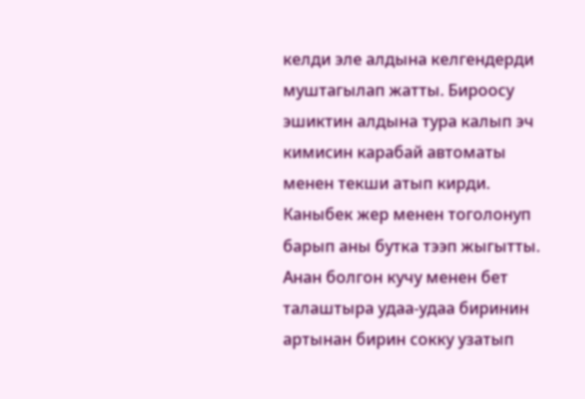келди эле алдына келгендерди муштагылап жатты. Бироосу эшиктин алдына тура калып эч кимисин карабай автоматы менен текши атып кирди. Каныбек жер менен тоголонуп барып аны бутка тээп жыгытты. Анан болгон кучу менен бет талаштыра удаа-удаа биринин артынан бирин сокку узатып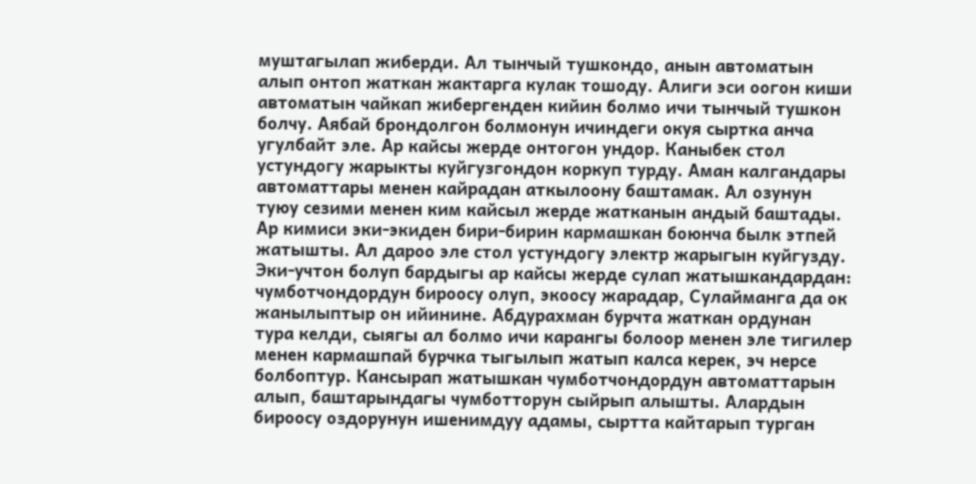муштагылап жиберди. Ал тынчый тушкондо, анын автоматын алып онтоп жаткан жактарга кулак тошоду. Алиги эси оогон киши автоматын чайкап жибергенден кийин болмо ичи тынчый тушкон болчу. Аябай брондолгон болмонун ичиндеги окуя сыртка анча угулбайт эле. Ар кайсы жерде онтогон ундор. Каныбек стол устундогу жарыкты куйгузгондон коркуп турду. Аман калгандары автоматтары менен кайрадан аткылоону баштамак. Ал озунун туюу сезими менен ким кайсыл жерде жатканын андый баштады. Ар кимиси эки-экиден бири-бирин кармашкан боюнча былк этпей жатышты. Ал дароо эле стол устундогу электр жарыгын куйгузду. Эки-учтон болуп бардыгы ар кайсы жерде сулап жатышкандардан:
чумботчондордун бироосу олуп, экоосу жарадар, Сулайманга да ок жанылыптыр он ийинине. Абдурахман бурчта жаткан ордунан тура келди, сыягы ал болмо ичи карангы болоор менен эле тигилер менен кармашпай бурчка тыгылып жатып калса керек, эч нерсе болбоптур. Кансырап жатышкан чумботчондордун автоматтарын алып, баштарындагы чумботторун сыйрып алышты. Алардын бироосу оздорунун ишенимдуу адамы, сыртта кайтарып турган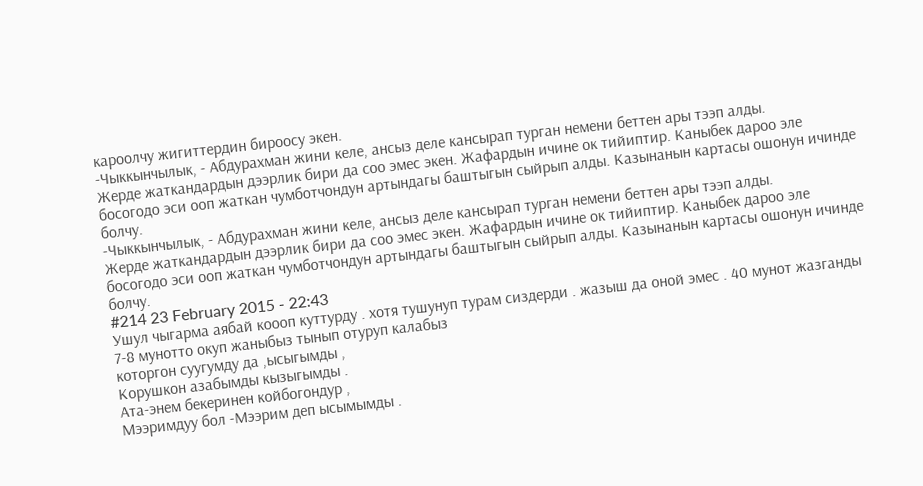кароолчу жигиттердин бироосу экен.
-Чыккынчылык, - Абдурахман жини келе, ансыз деле кансырап турган немени беттен ары тээп алды.
Жерде жаткандардын дээрлик бири да соо эмес экен. Жафардын ичине ок тийиптир. Каныбек дароо эле босогодо эси ооп жаткан чумботчондун артындагы баштыгын сыйрып алды. Казынанын картасы ошонун ичинде болчу.
-Чыккынчылык, - Абдурахман жини келе, ансыз деле кансырап турган немени беттен ары тээп алды.
Жерде жаткандардын дээрлик бири да соо эмес экен. Жафардын ичине ок тийиптир. Каныбек дароо эле босогодо эси ооп жаткан чумботчондун артындагы баштыгын сыйрып алды. Казынанын картасы ошонун ичинде болчу.
#214 23 February 2015 - 22:43
Ушул чыгарма аябай коооп куттурду . хотя тушунуп турам сиздерди . жазыш да оной эмес . 40 мунот жазганды 7-8 мунотто окуп жаныбыз тынып отуруп калабыз
которгон суугумду да ,ысыгымды ,
Корушкон азабымды кызыгымды .
Ата-энем бекеринен койбогондур ,
Мээримдуу бол -Мээрим деп ысымымды .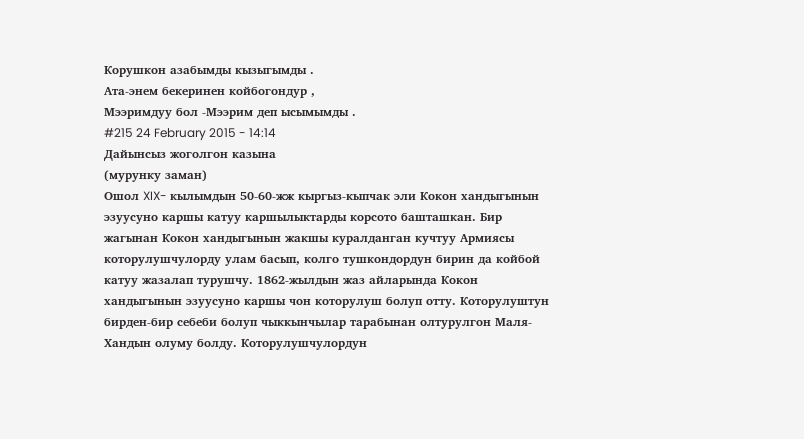Корушкон азабымды кызыгымды .
Ата-энем бекеринен койбогондур ,
Мээримдуу бол -Мээрим деп ысымымды .
#215 24 February 2015 - 14:14
Дайынсыз жоголгон казына
(мурунку заман)
Ошол XIX- кылымдын 50-60-жж кыргыз-кыпчак эли Кокон хандыгынын эзуусуно каршы катуу каршылыктарды корсото башташкан. Бир жагынан Кокон хандыгынын жакшы куралданган кучтуу Армиясы которулушчулорду улам басып, колго тушкондордун бирин да койбой катуу жазалап турушчу. 1862-жылдын жаз айларында Кокон хандыгынын эзуусуно каршы чон которулуш болуп отту. Которулуштун бирден-бир себеби болуп чыккынчылар тарабынан олтурулгон Маля-Хандын олуму болду. Которулушчулордун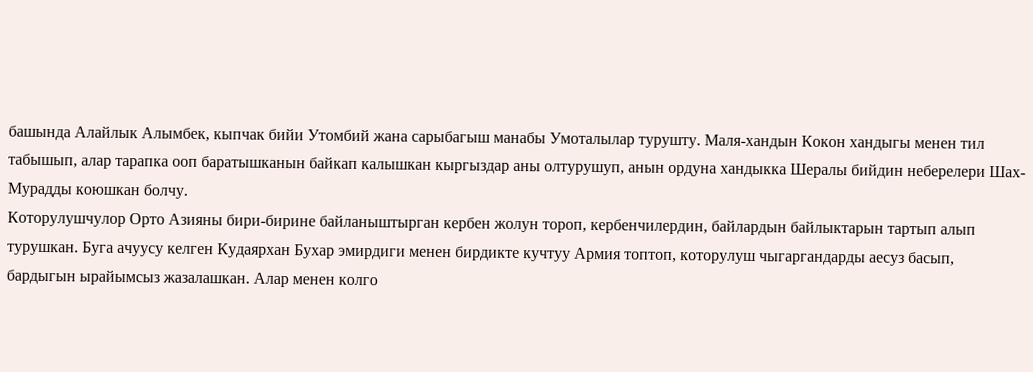башында Алайлык Алымбек, кыпчак бийи Утомбий жана сарыбагыш манабы Умоталылар турушту. Маля-хандын Кокон хандыгы менен тил табышып, алар тарапка ооп баратышканын байкап калышкан кыргыздар аны олтурушуп, анын ордуна хандыкка Шералы бийдин неберелери Шах-Мурадды коюшкан болчу.
Которулушчулор Орто Азияны бири-бирине байланыштырган кербен жолун тороп, кербенчилердин, байлардын байлыктарын тартып алып турушкан. Буга ачуусу келген Кудаярхан Бухар эмирдиги менен бирдикте кучтуу Армия топтоп, которулуш чыгаргандарды аесуз басып, бардыгын ырайымсыз жазалашкан. Алар менен колго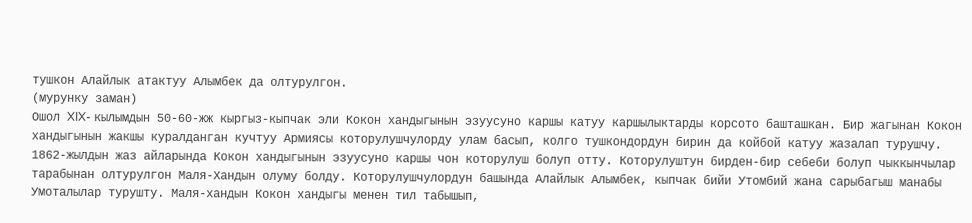тушкон Алайлык атактуу Алымбек да олтурулгон.
(мурунку заман)
Ошол XIX- кылымдын 50-60-жж кыргыз-кыпчак эли Кокон хандыгынын эзуусуно каршы катуу каршылыктарды корсото башташкан. Бир жагынан Кокон хандыгынын жакшы куралданган кучтуу Армиясы которулушчулорду улам басып, колго тушкондордун бирин да койбой катуу жазалап турушчу. 1862-жылдын жаз айларында Кокон хандыгынын эзуусуно каршы чон которулуш болуп отту. Которулуштун бирден-бир себеби болуп чыккынчылар тарабынан олтурулгон Маля-Хандын олуму болду. Которулушчулордун башында Алайлык Алымбек, кыпчак бийи Утомбий жана сарыбагыш манабы Умоталылар турушту. Маля-хандын Кокон хандыгы менен тил табышып,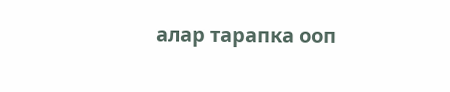алар тарапка ооп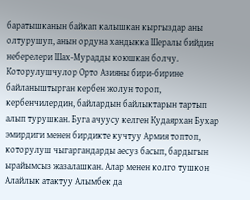баратышканын байкап калышкан кыргыздар аны олтурушуп, анын ордуна хандыкка Шералы бийдин неберелери Шах-Мурадды коюшкан болчу.
Которулушчулор Орто Азияны бири-бирине байланыштырган кербен жолун тороп, кербенчилердин, байлардын байлыктарын тартып алып турушкан. Буга ачуусу келген Кудаярхан Бухар эмирдиги менен бирдикте кучтуу Армия топтоп, которулуш чыгаргандарды аесуз басып, бардыгын ырайымсыз жазалашкан. Алар менен колго тушкон Алайлык атактуу Алымбек да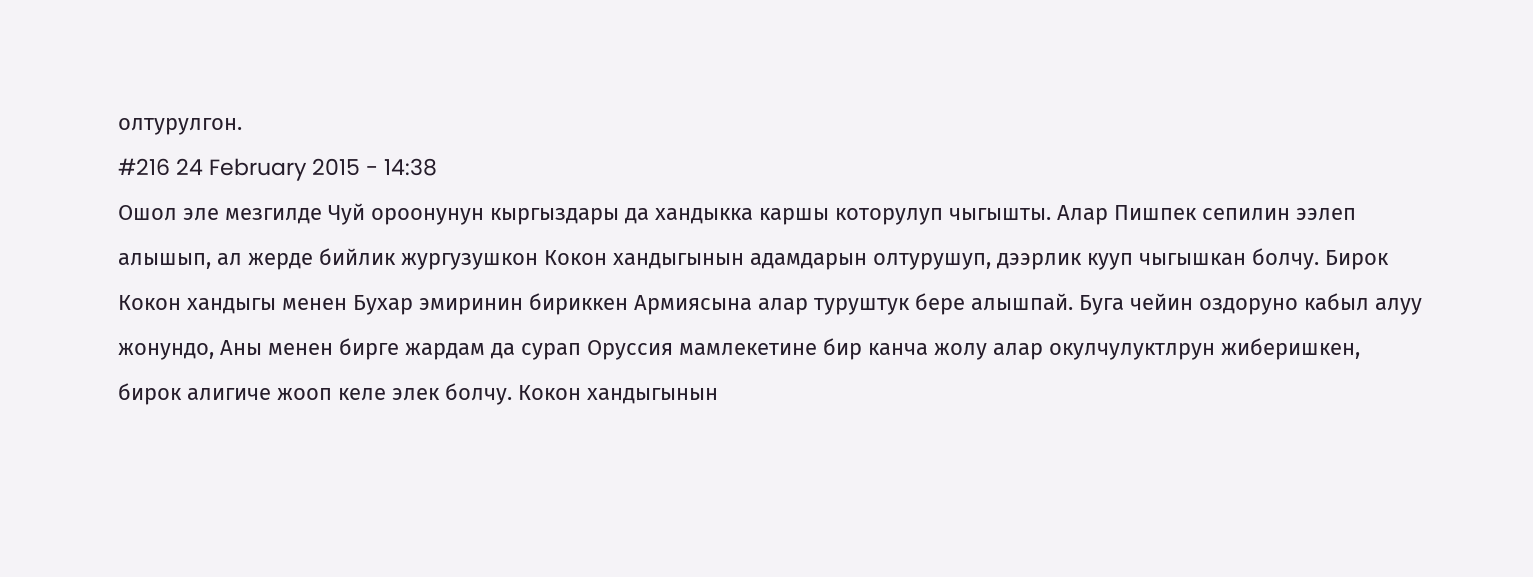олтурулгон.
#216 24 February 2015 - 14:38
Ошол эле мезгилде Чуй ороонунун кыргыздары да хандыкка каршы которулуп чыгышты. Алар Пишпек сепилин ээлеп алышып, ал жерде бийлик жургузушкон Кокон хандыгынын адамдарын олтурушуп, дээрлик кууп чыгышкан болчу. Бирок Кокон хандыгы менен Бухар эмиринин бириккен Армиясына алар туруштук бере алышпай. Буга чейин оздоруно кабыл алуу жонундо, Аны менен бирге жардам да сурап Оруссия мамлекетине бир канча жолу алар окулчулуктлрун жиберишкен,
бирок алигиче жооп келе элек болчу. Кокон хандыгынын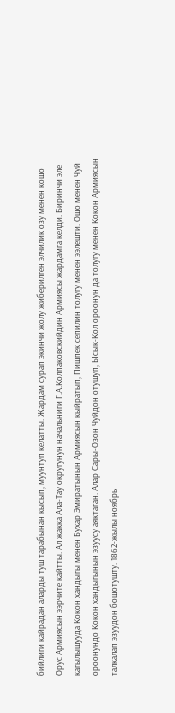бийлиги кайрадан аларды туш тарабынан кысып, муунтуп келатты. Жардам сурап экинчи жолу жиберилген элчилик озу менен кошо Орус Армиясын ээрчите кайтты. Ал жакка Ала-Тау округунун начальниги Г.А.Колпаковскийдин Армиясы жардамга келди. Биринчи эле кагылышууда Кокон хандыгы менен Бухар Эмиратынын Армиясын кыйратып, Пишпек сепилин толугу менен ээлешти. Ошо менен Чуй ороонундо Кокон хандыгынын эзуусу аяктаган. Алар Сары-Озон Чуйдон отушуп, Ысык-Кол ороонун да толугу менен Кокон Армиясын талкалап эзуудон бошотушту. 1862-жылы ноябрь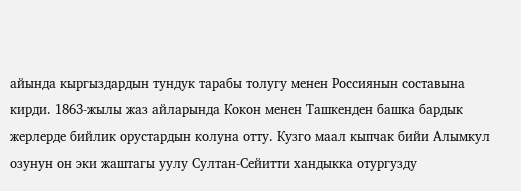айында кыргыздардын тундук тарабы толугу менен Россиянын составына кирди. 1863-жылы жаз айларында Кокон менен Ташкенден башка бардык жерлерде бийлик орустардын колуна отту. Кузго маал кыпчак бийи Алымкул озунун он эки жаштагы уулу Султан-Сейитти хандыкка отургузду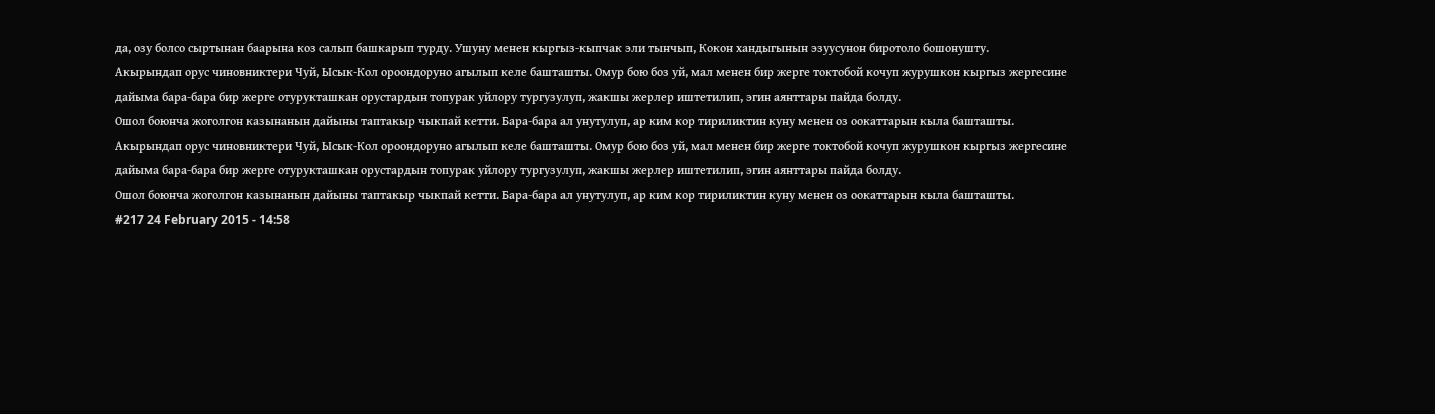да, озу болсо сыртынан баарына коз салып башкарып турду. Ушуну менен кыргыз-кыпчак эли тынчып, Кокон хандыгынын эзуусунон биротоло бошонушту.
Акырындап орус чиновниктери Чуй, Ысык-Кол ороондоруно агылып келе башташты. Омур бою боз уй, мал менен бир жерге токтобой кочуп журушкон кыргыз жергесине дайыма бара-бара бир жерге отурукташкан орустардын топурак уйлору тургузулуп, жакшы жерлер иштетилип, эгин аянттары пайда болду.
Ошол боюнча жоголгон казынанын дайыны таптакыр чыкпай кетти. Бара-бара ал унутулуп, ар ким кор тириликтин куну менен оз оокаттарын кыла башташты.
Акырындап орус чиновниктери Чуй, Ысык-Кол ороондоруно агылып келе башташты. Омур бою боз уй, мал менен бир жерге токтобой кочуп журушкон кыргыз жергесине дайыма бара-бара бир жерге отурукташкан орустардын топурак уйлору тургузулуп, жакшы жерлер иштетилип, эгин аянттары пайда болду.
Ошол боюнча жоголгон казынанын дайыны таптакыр чыкпай кетти. Бара-бара ал унутулуп, ар ким кор тириликтин куну менен оз оокаттарын кыла башташты.
#217 24 February 2015 - 14:58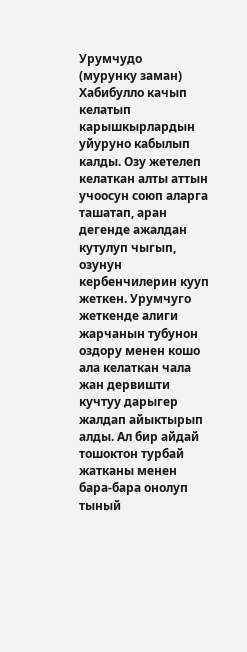Урумчудо
(мурунку заман)
Хабибулло качып келатып карышкырлардын уйуруно кабылып калды. Озу жетелеп келаткан алты аттын учоосун союп аларга ташатап, аран дегенде ажалдан кутулуп чыгып, озунун кербенчилерин кууп жеткен. Урумчуго жеткенде алиги жарчанын тубунон оздору менен кошо ала келаткан чала жан дервишти кучтуу дарыгер жалдап айыктырып алды. Ал бир айдай тошоктон турбай жатканы менен бара-бара онолуп тыный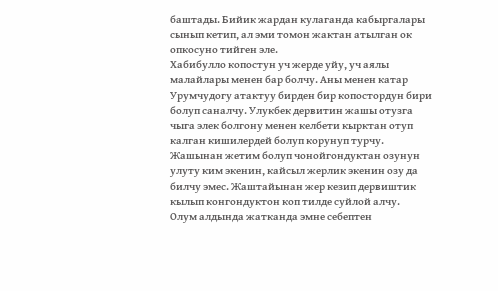баштады. Бийик жардан кулаганда кабыргалары сынып кетип, ал эми томон жактан атылган ок опкосуно тийген эле.
Хабибулло копостун уч жерде уйу, уч аялы малайлары менен бар болчу. Аны менен катар Урумчудогу атактуу бирден бир копостордун бири болуп саналчу. Улукбек дервитин жашы отузга чыга элек болгону менен келбети кырктан отуп калган кишилердей болуп корунуп турчу. Жашынан жетим болуп чонойгондуктан озунун улуту ким экенин, кайсыл жерлик экенин озу да билчу эмес. Жаштайынан жер кезип дервиштик кылып конгондуктон коп тилде суйлой алчу.
Олум алдында жатканда эмне себептен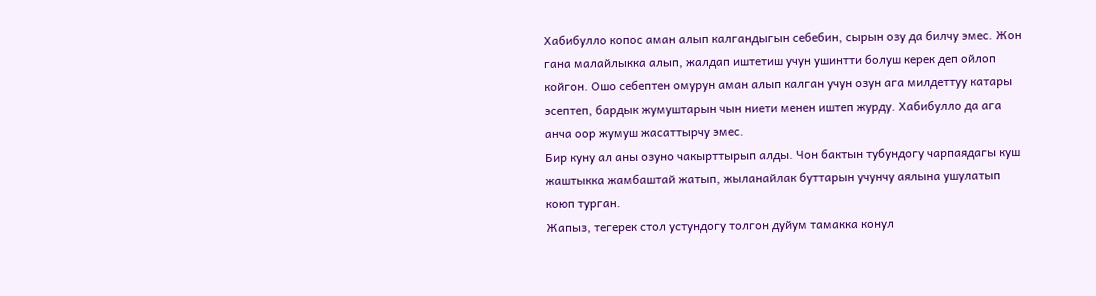Хабибулло копос аман алып калгандыгын себебин, сырын озу да билчу эмес. Жон гана малайлыкка алып, жалдап иштетиш учун ушинтти болуш керек деп ойлоп койгон. Ошо себептен омурун аман алып калган учун озун ага милдеттуу катары эсептеп, бардык жумуштарын чын ниети менен иштеп журду. Хабибулло да ага анча оор жумуш жасаттырчу эмес.
Бир куну ал аны озуно чакырттырып алды. Чон бактын тубундогу чарпаядагы куш жаштыкка жамбаштай жатып, жыланайлак буттарын учунчу аялына ушулатып коюп турган.
Жапыз, тегерек стол устундогу толгон дуйум тамакка конул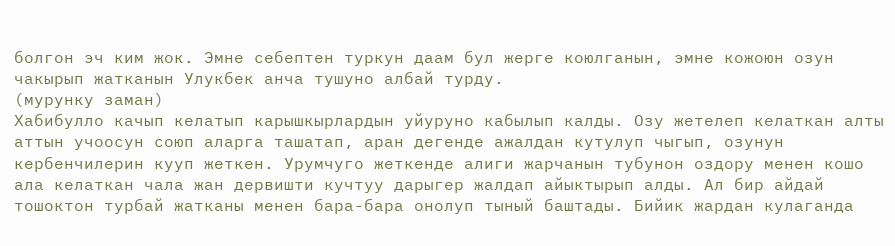болгон эч ким жок. Эмне себептен туркун даам бул жерге коюлганын, эмне кожоюн озун чакырып жатканын Улукбек анча тушуно албай турду.
(мурунку заман)
Хабибулло качып келатып карышкырлардын уйуруно кабылып калды. Озу жетелеп келаткан алты аттын учоосун союп аларга ташатап, аран дегенде ажалдан кутулуп чыгып, озунун кербенчилерин кууп жеткен. Урумчуго жеткенде алиги жарчанын тубунон оздору менен кошо ала келаткан чала жан дервишти кучтуу дарыгер жалдап айыктырып алды. Ал бир айдай тошоктон турбай жатканы менен бара-бара онолуп тыный баштады. Бийик жардан кулаганда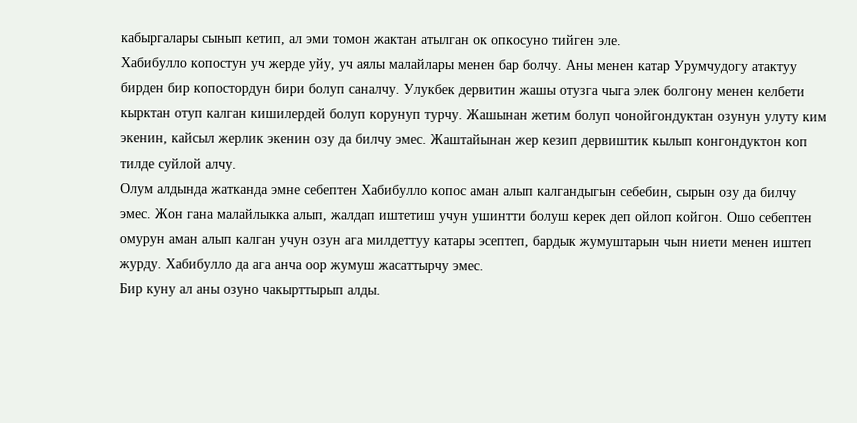кабыргалары сынып кетип, ал эми томон жактан атылган ок опкосуно тийген эле.
Хабибулло копостун уч жерде уйу, уч аялы малайлары менен бар болчу. Аны менен катар Урумчудогу атактуу бирден бир копостордун бири болуп саналчу. Улукбек дервитин жашы отузга чыга элек болгону менен келбети кырктан отуп калган кишилердей болуп корунуп турчу. Жашынан жетим болуп чонойгондуктан озунун улуту ким экенин, кайсыл жерлик экенин озу да билчу эмес. Жаштайынан жер кезип дервиштик кылып конгондуктон коп тилде суйлой алчу.
Олум алдында жатканда эмне себептен Хабибулло копос аман алып калгандыгын себебин, сырын озу да билчу эмес. Жон гана малайлыкка алып, жалдап иштетиш учун ушинтти болуш керек деп ойлоп койгон. Ошо себептен омурун аман алып калган учун озун ага милдеттуу катары эсептеп, бардык жумуштарын чын ниети менен иштеп журду. Хабибулло да ага анча оор жумуш жасаттырчу эмес.
Бир куну ал аны озуно чакырттырып алды.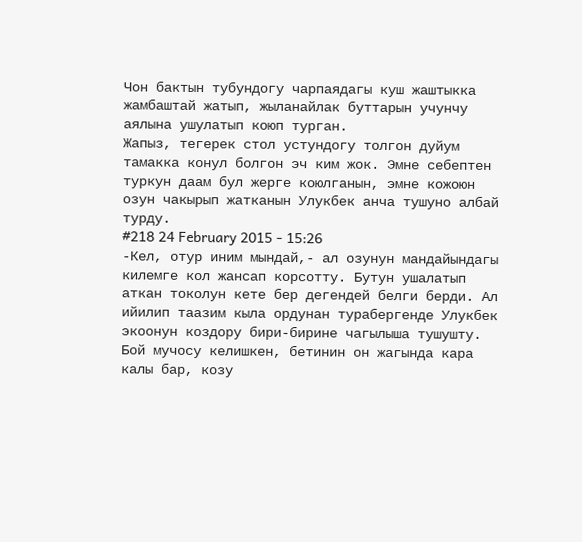Чон бактын тубундогу чарпаядагы куш жаштыкка жамбаштай жатып, жыланайлак буттарын учунчу аялына ушулатып коюп турган.
Жапыз, тегерек стол устундогу толгон дуйум тамакка конул болгон эч ким жок. Эмне себептен туркун даам бул жерге коюлганын, эмне кожоюн озун чакырып жатканын Улукбек анча тушуно албай турду.
#218 24 February 2015 - 15:26
-Кел, отур иним мындай,- ал озунун мандайындагы килемге кол жансап корсотту. Бутун ушалатып аткан токолун кете бер дегендей белги берди. Ал ийилип таазим кыла ордунан турабергенде Улукбек экоонун коздору бири-бирине чагылыша тушушту. Бой мучосу келишкен, бетинин он жагында кара калы бар, козу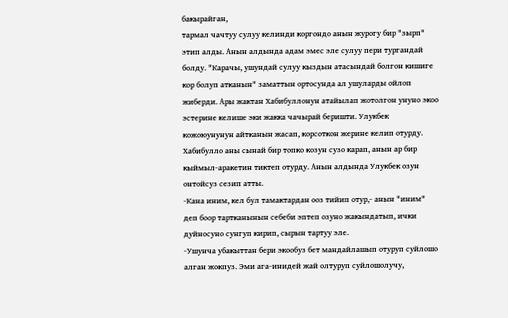бакырайган,
тармал чачтуу сулуу келинди коргондо анын журогу бир "зырп" этип алды. Анын алдында адам эмес эле сулуу пери тургандай болду. "Карачы, ушундай сулуу кыздын атасындай болгон кишиге кор болуп атканын" заматтын ортосунда ал ушуларды ойлоп жиберди. Ары жактан Хабибуллонун атайылап жотолгон унуно экоо эстерине келише эки жакка чачырай беришти. Улукбек кожоюунунун айтканын жасап, корсоткон жерине келип отурду. Хабибулло аны сынай бир топко козун сузо карап, анын ар бир кыймыл-аракетин тиктеп отурду. Анын алдында Улукбек озун онтойсуз сезип атты.
-Кана иним, кел бул тамактардан ооз тийип отур,- анын "иним" деп боор тартканынын себеби эптеп озуно жакындатып, ички дуйносуно сунгуп кирип, сырын тартуу эле.
-Ушунча убакыттан бери экообуз бет мандайлашып отуруп суйлошо алган жокпуз. Эми ага-инидей жай олтуруп суйлошолучу,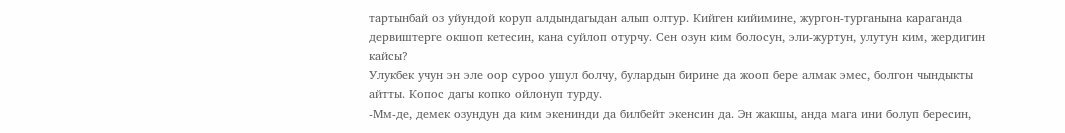тартынбай оз уйундой коруп алдындагыдан алып олтур. Кийген кийимине, жургон-турганына караганда дервиштерге окшоп кетесин, кана суйлоп отурчу. Сен озун ким болосун, эли-журтун, улутун ким, жердигин кайсы?
Улукбек учун эн эле оор суроо ушул болчу, булардын бирине да жооп бере алмак эмес, болгон чындыкты айтты. Копос дагы копко ойлонуп турду.
-Мм-де, демек озундун да ким экенинди да билбейт экенсин да. Эн жакшы, анда мага ини болуп бересин,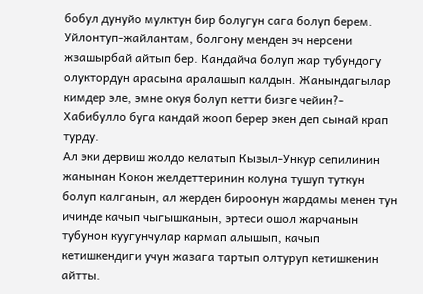бобул дунуйо мулктун бир болугун сага болуп берем. Уйлонтуп-жайлантам, болгону менден эч нерсени жзашырбай айтып бер. Кандайча болуп жар тубундогу олуктордун арасына аралашып калдын. Жанындагылар кимдер эле, эмне окуя болуп кетти бизге чейин?- Хабибулло буга кандай жооп берер экен деп сынай крап турду.
Ал эки дервиш жолдо келатып Кызыл-Ункур сепилинин жанынан Кокон желдеттеринин колуна тушуп туткун болуп калганын, ал жерден бироонун жардамы менен тун ичинде качып чыгышканын, эртеси ошол жарчанын тубунон куугунчулар кармап алышып, качып кетишкендиги учун жазага тартып олтуруп кетишкенин айтты.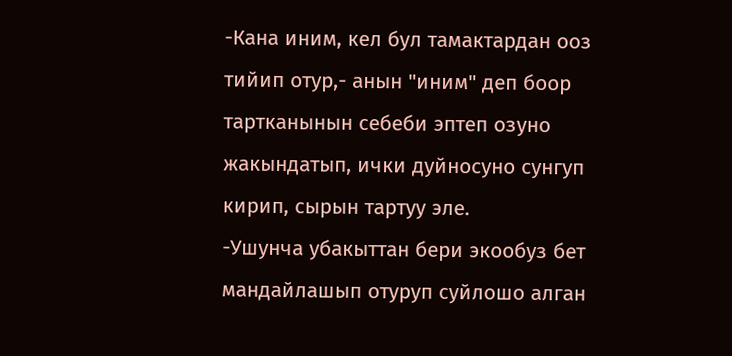-Кана иним, кел бул тамактардан ооз тийип отур,- анын "иним" деп боор тартканынын себеби эптеп озуно жакындатып, ички дуйносуно сунгуп кирип, сырын тартуу эле.
-Ушунча убакыттан бери экообуз бет мандайлашып отуруп суйлошо алган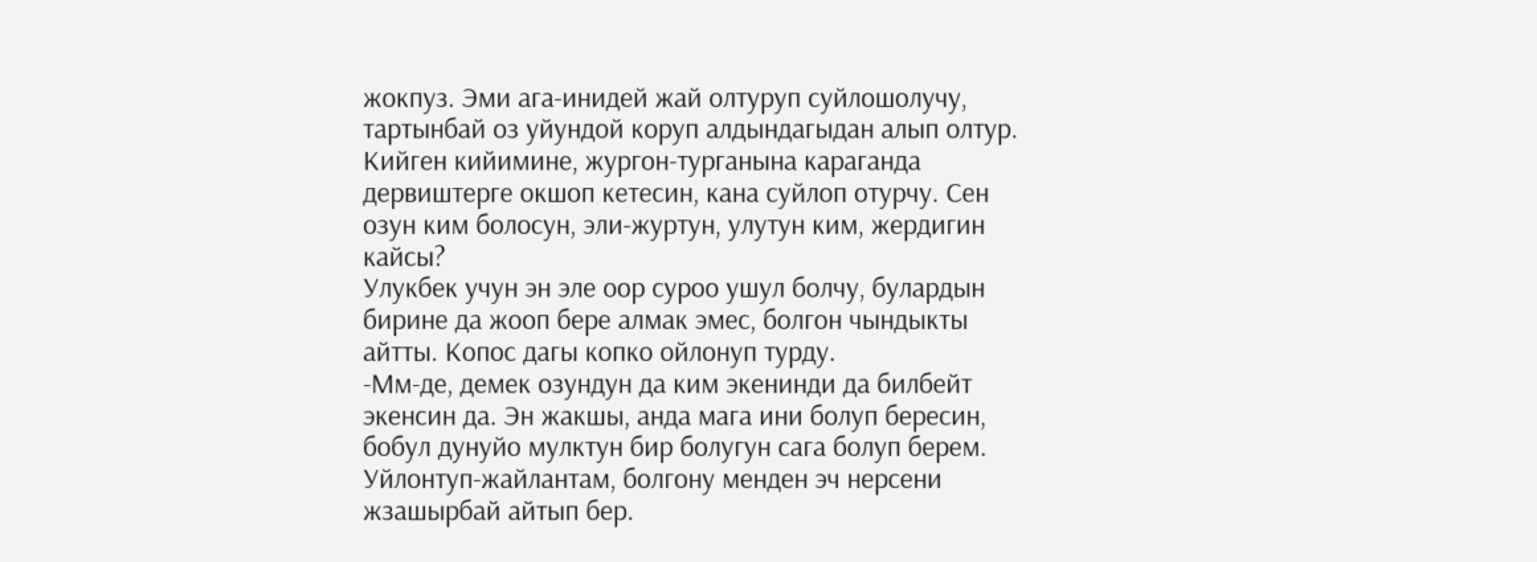жокпуз. Эми ага-инидей жай олтуруп суйлошолучу, тартынбай оз уйундой коруп алдындагыдан алып олтур. Кийген кийимине, жургон-турганына караганда дервиштерге окшоп кетесин, кана суйлоп отурчу. Сен озун ким болосун, эли-журтун, улутун ким, жердигин кайсы?
Улукбек учун эн эле оор суроо ушул болчу, булардын бирине да жооп бере алмак эмес, болгон чындыкты айтты. Копос дагы копко ойлонуп турду.
-Мм-де, демек озундун да ким экенинди да билбейт экенсин да. Эн жакшы, анда мага ини болуп бересин, бобул дунуйо мулктун бир болугун сага болуп берем. Уйлонтуп-жайлантам, болгону менден эч нерсени жзашырбай айтып бер.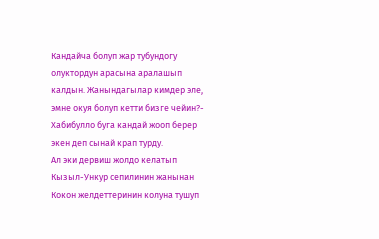Кандайча болуп жар тубундогу олуктордун арасына аралашып калдын. Жанындагылар кимдер эле, эмне окуя болуп кетти бизге чейин?- Хабибулло буга кандай жооп берер экен деп сынай крап турду.
Ал эки дервиш жолдо келатып Кызыл-Ункур сепилинин жанынан Кокон желдеттеринин колуна тушуп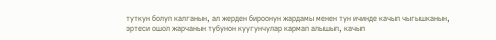туткун болуп калганын, ал жерден бироонун жардамы менен тун ичинде качып чыгышканын, эртеси ошол жарчанын тубунон куугунчулар кармап алышып, качып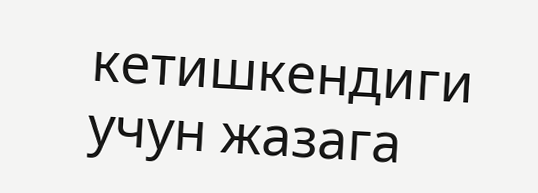кетишкендиги учун жазага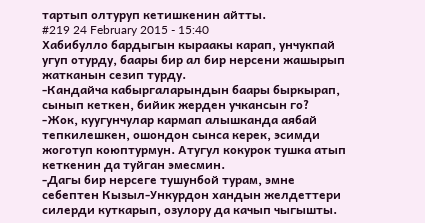тартып олтуруп кетишкенин айтты.
#219 24 February 2015 - 15:40
Хабибулло бардыгын кыраакы карап, унчукпай угуп отурду, баары бир ал бир нерсени жашырып жатканын сезип турду.
-Кандайча кабыргаларындын баары быркырап, сынып кеткен, бийик жерден учкансын го?
-Жок, куугунчулар кармап алышканда аябай тепкилешкен, ошондон сынса керек, эсимди жоготуп коюптурмун. Атугул кокурок тушка атып кеткенин да туйган эмесмин.
-Дагы бир нерсеге тушунбой турам, эмне себептен Кызыл-Ункурдон хандын желдеттери силерди куткарып, озулору да качып чыгышты.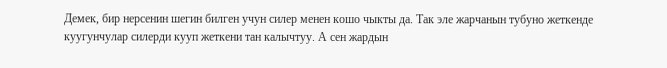Демек, бир нерсенин шегин билген учун силер менен кошо чыкты да. Так эле жарчанын тубуно жеткенде куугунчулар силерди кууп жеткени тан калычтуу. А сен жардын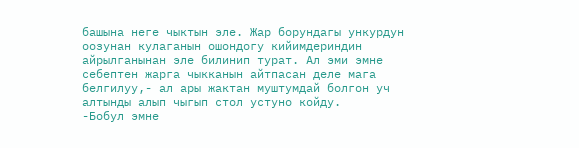башына неге чыктын эле. Жар борундагы ункурдун оозунан кулаганын ошондогу кийимдериндин айрылганынан эле билинип турат. Ал эми эмне себептен жарга чыкканын айтпасан деле мага белгилуу,- ал ары жактан муштумдай болгон уч алтынды алып чыгып стол устуно койду.
-Бобул эмне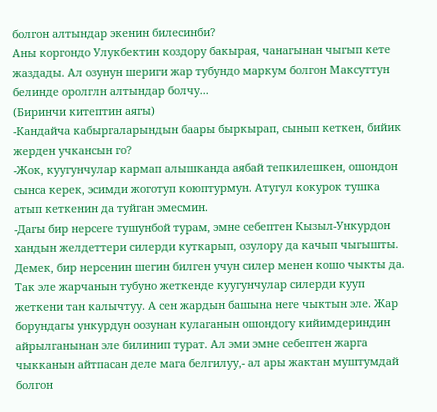болгон алтындар экенин билесинби?
Аны коргондо Улукбектин коздору бакырая, чанагынан чыгып кете жаздады. Ал озунун шериги жар тубундо маркум болгон Максуттун белинде оролглн алтындар болчу...
(Биринчи китептин аягы)
-Кандайча кабыргаларындын баары быркырап, сынып кеткен, бийик жерден учкансын го?
-Жок, куугунчулар кармап алышканда аябай тепкилешкен, ошондон сынса керек, эсимди жоготуп коюптурмун. Атугул кокурок тушка атып кеткенин да туйган эмесмин.
-Дагы бир нерсеге тушунбой турам, эмне себептен Кызыл-Ункурдон хандын желдеттери силерди куткарып, озулору да качып чыгышты. Демек, бир нерсенин шегин билген учун силер менен кошо чыкты да. Так эле жарчанын тубуно жеткенде куугунчулар силерди кууп жеткени тан калычтуу. А сен жардын башына неге чыктын эле. Жар борундагы ункурдун оозунан кулаганын ошондогу кийимдериндин айрылганынан эле билинип турат. Ал эми эмне себептен жарга чыкканын айтпасан деле мага белгилуу,- ал ары жактан муштумдай болгон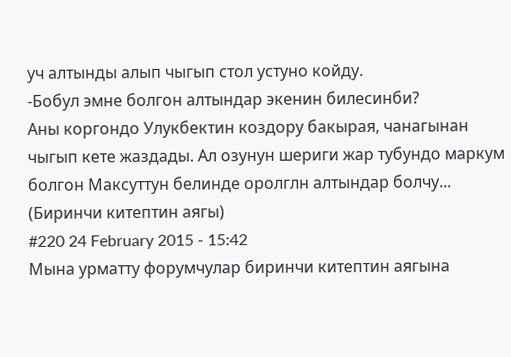уч алтынды алып чыгып стол устуно койду.
-Бобул эмне болгон алтындар экенин билесинби?
Аны коргондо Улукбектин коздору бакырая, чанагынан чыгып кете жаздады. Ал озунун шериги жар тубундо маркум болгон Максуттун белинде оролглн алтындар болчу...
(Биринчи китептин аягы)
#220 24 February 2015 - 15:42
Мына урматту форумчулар биринчи китептин аягына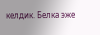келдик. Белка эже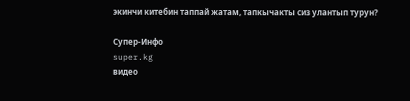экинчи китебин таппай жатам, тапкычакты сиз улантып турун?

Супер-Инфо
super.kg
видео